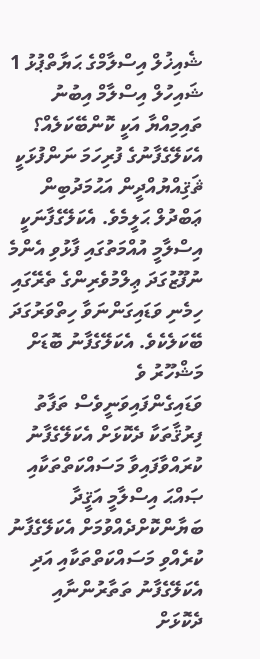ޝެއިޚުލް އިސްލާމްގެ ޙަޔާތްޕުޅު 1
ޝައިހުލް އިސްލާމް އިބުނު ތައިމިއްޔާ އަކީ ކޮންބޭކަލެއް؟ އެކަލޭގެފާނުގެ ފުރިހަމަ ނަންފުޅަކީ ޘަޤިއްޔުއްދީން އަޙުމަދުބިން ޢަބްދުލް ޙަލީމެވެ. އެކަލޭގެފާނަކީ އިސްލާމީ އުއްމަތުގައި ފާޅުވި އެންމެ ނުފޫޒުގަދަ ޢިލްމުވެރިންގެ ތެރޭގައި ހިމެނި ވަޑައިގަންނަވާ ހިތްވަރުގަދަ ބޭކަލެކެވެ. އެކަލޭގެފާނު ބޮޑަށް މަޝްހޫރު ވެ ވަޑައިގެންފައިވަނީވެސް ތަފާތު ފިރުޤާތަކާ ދެކޮޅަށް އެކަލޭގެފާނު ކުރައްވާފައިވާ މަސައްކަތްތަކާއި ޞައްޙަ އިސްލާމީ އަޤީދާ ބަޔާންކޮށްދެއްވުމަށް އެކަލޭގެފާނު ކުރެއްވި މަސައްކަތްތަކާއި އަދި އެކަލޭގެފާނު ތަތާރުންނާއި ދެކޮޅަށް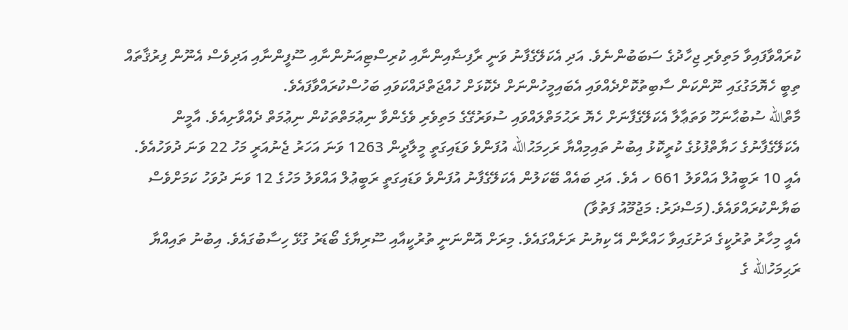ކުރައްވާފައިވާ މަތިވެރި ޖިހާދުގެ ސަބަބުންނެވެ. އަދި އެކަލޭގެފާނު ވަނީ ރާފިޟާއިންނާއި ކުރިސްޓިއަނުންނާއި ސޫފީންނާއި އަދިވެސް އެނޫން ފިރުޤާތައް ތިބީ ހެޔޮމަގުގައި ނޫންކަން ސާބިތުކޮށްދެއްވައި އެބައިމީހުންނަށް ދެކޮޅަށް ހުއްޖަތްދައްކަވައި ބަހުސްކުރައްވާފައެވެ.
މާތްالله ސުބުޙާނަހޫ ވަތަޢާލާ އެކަލޭގެފާނަށް ހެޔޮ ރަޙުމަތްލައްވައި ސުވަރުގޭގެ މަތިވެރި ވެގެންވާ ނިޢުމަތްތަކުން ނިޢުމަތް ދެއްވާށިއެވެ. އާމީން އެކަލޭގެފާނުގެ ހަޔާތްފުޅުގެ ކުރީކޮޅު އިބުނު ތައިމިއްޔާ ރަހިމަޙުالله އުފަންވެ ވަޑައިގަތީ މީލާދީން 1263 ވަނަ އަހަރު ޖެނުއަރީ މަހު 22 ވަނަ ދުވަހުއެވެ. އެއީ 10 ރަބީއުލް އައްވަލު 661 ހ އެވެ. އަދި ބައެއް ބޭކަލުން އެކަލޭގެފާނު އުފަންވެ ވަޑައިގަތީ ރަބީޢުލް އައްވަލު މަހުގެ 12 ވަނަ ދުވަހު ކަމަށްވެސް ބަޔާންކުރައްވައެވެ.(މަސްދަރު: މަޖުމޫއު ފަތުވާ)
އެއީ މިހާރު ތުރުކީގެ ދަށުގައިވާ ހައްރާން އޭ ކިޔުނު ރަށެއްގައެވެ. މިރަށް އޮންނަނީ ތުރުކީއާއި ސޫރިޔާގެ ބޯޑަރު ގުޅޭ ހިސާބުގައެވެ. އިބުނު ތައިއްޔާ ރަޙިމަހުالله ގެ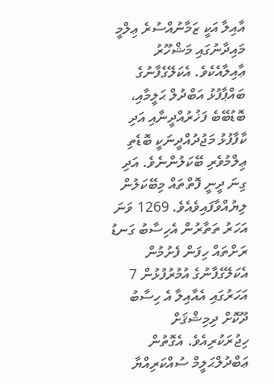އާއިލާ އަކީ ޒަމާނުއްސުރެ ޢިލްމީ މައިދާނުގައި މަޝްހޫރު ޢާއިލާއެކެވެ. އެކަލޭގެފާނުގެ ބައްޕާފުޅު އަބްދުލް ޙަލީމާއި، ބޮޑުބޭބެ ފަޚުރުއްދީނާއި އަދި ކާފާފުޅު މަޖުދުއްދީނަކީ ބޮޑެތި ޢިލްމުވެރި ބޭކަލުންނެވެ. އަދި ގިނަ ދީނީ ފޮތްތައް މިބޭކަލުން ލިޔުއްވާފައިވެއެވެ. 1269 ވަނަ އަހަރު ތަތާރުން އެހިސާބު ގަނޑު ރަށްތައް ހިފަން ފެށުމުން އެކަލޭގެފާނުގެ އުމުރުފުޅުން 7 އަހަރުގައި އެއާއިލާ އެ ހިސާބު ދޫކޮށް ދިމިޝްޤަށް ހިޖުރަކުރިއެވެ. އެގޮތުން ޢަބްދުލްޙަލީމް ސުއްކަރިއްޔާ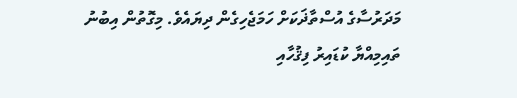މަދަރުސާގެ އުސްތާޛަކަށް ހަމަޖެހިގެން ދިޔައެވެ. މިގޮތުން އިބުނު ތައިމިއްޔާ ކުޑައިރު ފިޤުހާއި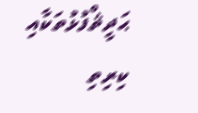ޙަދީޘްފުޅުތަކާއި ކިރިތި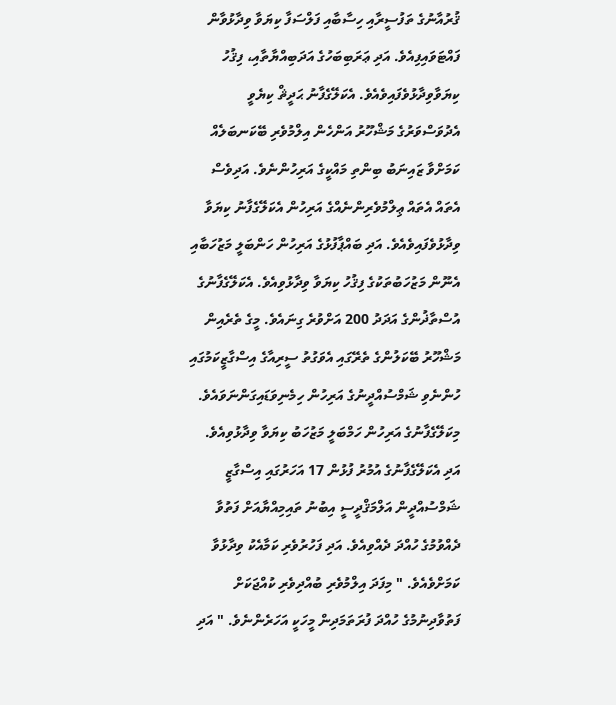ޤުރުއާނުގެ ތަފުސީރާއި ހިސާބާއި ފަލްސަފާ ކިޔަވާ ވިދާޅުވާން ފައްޓަވައިފިއެވެ. އަދި ޢަރަބިބަހުގެ އަދަބިއްޔާތާއި، ފިޤުހު ކިޔަވާވިދާޅުވެފައިވެއެވެ. އެކަލޭގެފާނު ޙަދީޘް ކިޔެވީ އެދުވަސްވަރުގެ މަޝްހޫރު އަންހެން އިލްމުވެރި ބޭކަނބަލެއް ކަމަށްވާ ޒައިނަބު ބިންތި މައްކީގެ އަރިހުންނެވެ. އަދިވެސް އެތައް އެތައް ޢިލްމުވެރިންނެއްގެ އަރިހުން އެކަލޭގެފާނު ކިޔަވާ ވިދާޅުވެފައިވެއެވެ. އަދި ބައްޕާފުޅުގެ އަރިހުން ހަންބަލީ މަޒުހަބާއި އެނޫން މަޒުހަބުތަކުގެ ފިޤުހު ކިޔަވާ ވިދާޅުވިއެވެ. އެކަލޭގެފާނުގެ އުސްތާޛުންގެ އަދަދު 200 އަށްވުރެ ގިނައެވެ. މީގެ ތެރެއިން މަޝްހޫރު ބޭކަލުންގެ ތެރޭގައި އެވަގުތު ސީރިއާގެ އިސްގާޒީކަމުގައި ހުންނެވި ޝަމްސުއްދީނުގެ އަރިހުން ހިމެނިވަޑައިގަންނަވައެވެ. މިކަލޭގެފާނުގެ އަރިހުން ހަމްބަލީ މަޒުހަބު ކިޔަވާ ވިދާޅުވިއެވެ. އަދި އެކަލޭގެފާނުގެ އުމުރު ފުޅުން 17 އަހަރުގައި އިސްގާޒީ ޝަމްސުއްދީން އަލްމަޤްދީސީ އިބުނު ތައިމިއްޔާއަށް ފަތުވާ ދެއްވުމުގެ ހުއްދަ ދެއްވިއެވެ. އަދި ފަހުރުވެރި ކަމާއެކު ވިދާޅުވާ ކަމަށްވެއެވެ. " މިފަދަ އިލްމުވެރި ބުއްދިވެރި ކުއްޖަކަށް ފަތުވާދިނުމުގެ ހުއްދަ ފުރަތަމަދިން މީހަކީ އަހަރެންނެވެ. " އަދި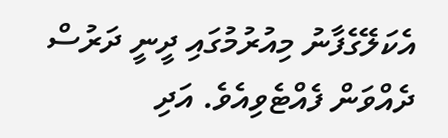އެކަލޭގެފާނު މިއުރުމުގައި ދީނީ ދަރުސް ދެއްވަން ފެއްޓެވިއެވެ. އަދި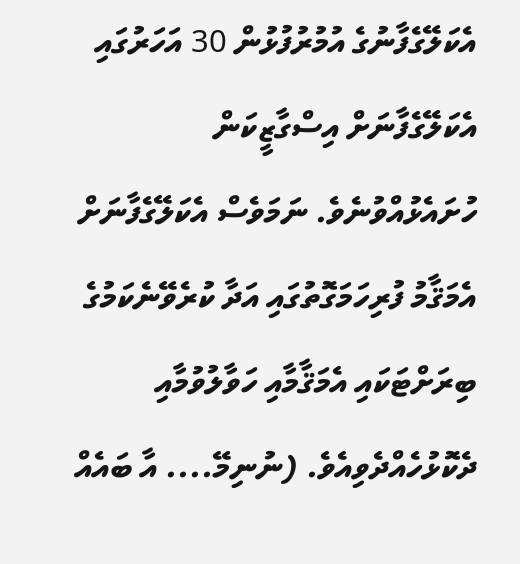އެކަލޭގެފާނުގެ އުމުރުފުޅުން 30 އަހަރުގައި އެކަލޭގެފާނަށް އިސްގާޒީކަން ހުށައެޅުއްވުނެވެ. ނަމަވެސް އެކަލޭގެފާނަށް އެމަޤާމު ފުރިހަމަގޮތުގައި އަދާ ކުރެވޭނެކަމުގެ ބިރަށްޓަކައި އެމަޤާމާއި ހަވާލުވުމާއި ދެކޮޅުހެއްދެވިއެވެ. (ނުނިމޭ.... އާ ބައެއް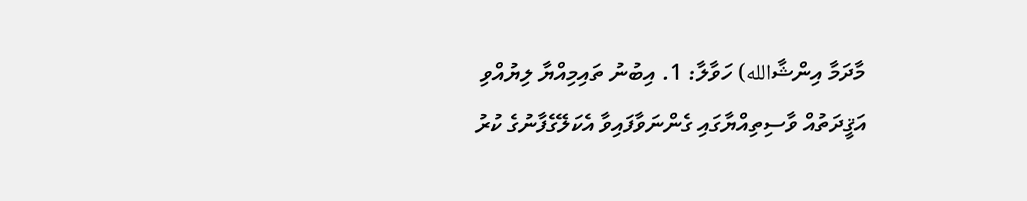މާދަމާ އިންޝާالله) ހަވާލާ: 1. އިބުނު ތައިމިއްޔާ ލިޔުއްވި އަޤީދަތުއް ވާސިތިއްޔާގައި ގެންނަވާފައިވާ އެކަލޭގެފާނުގެ ކުރު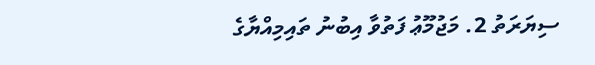ސިޔަރަތު 2. މަޖުމޫޢު ފަތުވާ އިބުނު ތައިމިއްޔާގެ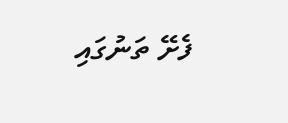ފެށޭ ތަނުގައި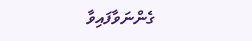ގެންނަވާފައިވާ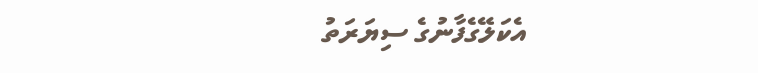އެކަލޭގެފާނުގެ ސިޔަރަތު